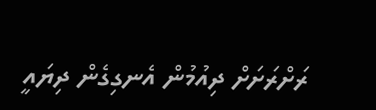ރަށްރަށަށް ދިއުމުން އެނގިގެން ދިޔައީ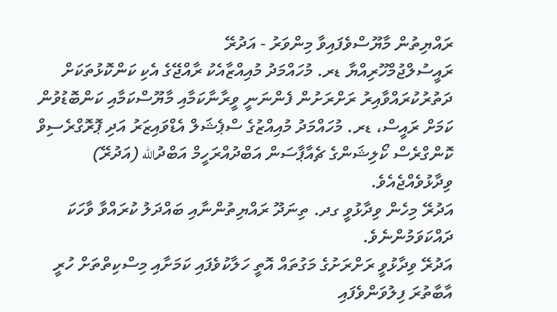ރައްޔިތުން މާޔޫސްވެފައިވާ މިންވަރު - އަދުރޭ
ރައީސުލްޖުމްހޫރިއްޔާ ޑރ. މުހައްމަދު މުއިއްޒާއެކު ރާއްޖޭގެ އެކި ކަންކޮޅުތަކަށް ދަތުރުކުރައްވާއިރު ރަށްރަށުން ފެންނަނީ ވީރާނާކަމާއި މާޔޫސްކަމާއި ކަންބޮޑުވުން ކަމަށް ރައީސް، ޑރ. މުހައްމަދު މުއިއްޒުގެ ސްޕެޝަލް އެޑްވައިޒަރު އަދި ޕޮރޮގްރެސިވް ކޮންގްރެސް ކޯލިޝަންގެ ޗެއާޕާސަން އަބްދުއްރަހީމް އަބްދުالله (އަދުރޭ) ވިދާޅުވެއްޖެއެވެ.
އަދުރޭ މިހެން ވިދާޅުވީ ގދ. ތިނަދޫ ރައްޔިތުންނާއި ބައްދަލު ކުރައްވާ ވާހަކަ ދައްކަވަމުންނެވެ.
އަދުރޭ ވިދާޅުވީ ރަށްރަށުގެ މަގުތައް އޮތީ ހަލާކުވެފައި ކަމަށާއި މިސްކިތްތަށް ހުރީ އާބާތުރަ ފިލުވަންވެފައި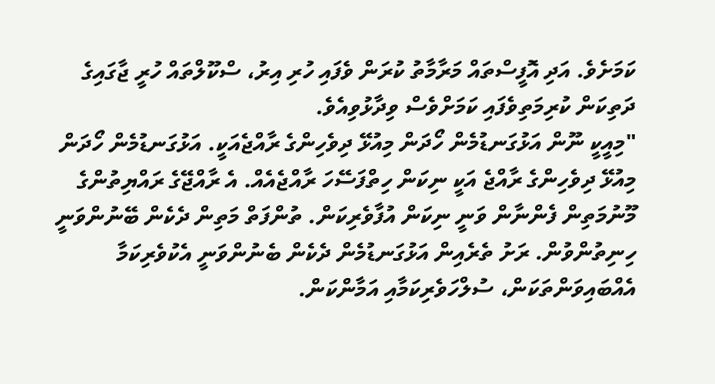ކަމަށެވެ. އަދި އޮފީސްތައް މަރާމާތު ކުރަން ވެފައި ހުރި އިރު، ސްކޫލްތައް ހުރީ ޖާގައިގެ ދަތިކަން ކުރިމަތިވެފައި ކަމަށްވެސް ވިދާޅުވިއެވެ.
"މިއީކީ ނޫން އަޅުގަނޑުމެން ހޯދަން މިއުޅޭ ދިވެހިންގެ ރާއްޖެއަކީ. އަޅުގަނޑުމެން ހޯދަން މިއުޅޭ ދިވެހިންގެ ރާއްޖެ އަކީ ނިކަން ހިތްފަސޭހަ ރާއްޖެއެއް. އެ ރާއްޖޭގެ ރައްޔިތުންގެ މޫނުމަތިން ފެންނާން ވަނީ ނިކަން އުފާވެރިކަން. ތުންފަތް މަތިން ދެކެން ބޭނުންވަނީ ހިނިތުންވުން. ރަށު ތެރެއިން އަޅުގަނޑުމެން ދެކެން ބެނުންވަނީ އެކުވެރިކަމާ އެއްބައިވަންތަކަން، ސުލްހަވެރިކަމާއި އަމާންކަން.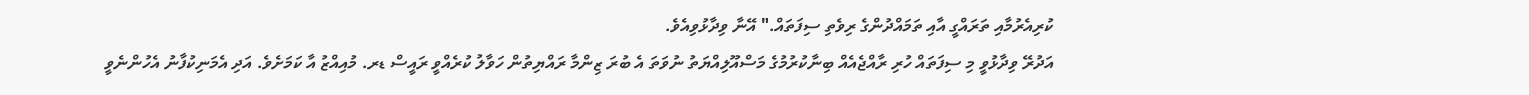ކުރިއެރުމާއި ތަރައްގީ އާއި ތަމައްދުންގެ ރިވެތި ސިފަތައް." އޭނާ ވިދާޅުވިއެވެ.
އަދުރޭ ވިދާޅުވީ މި ސިފަތައް ހުރި ރާއްޖެއެއް ބިނާކުރުމުގެ މަސްއޫލިއްޔަތު ނުވަތަ އެ ބުރަ ޒިންމާ ރައްޔިތުން ހަވާލު ކުރެއްވީ ރައީސް ޑރ. މުއިއްޒު އާ ކަމަށެވެ. އަދި އެމަނިކުފާނު އެހުންނެވީ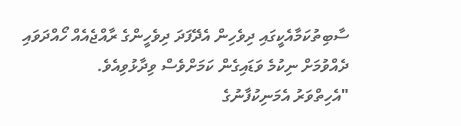ސާބިތުކަމާއެކީގައި ދިވެހިން އެދޭފަދަ ދިވެހީންގެ ރާއްޖެއެއް ހޯއްދަވައި ދެއްވުމަށް ނިކުމެ ވަޑައިގެން ކަމަށްވެސް ވިދާޅުވިއެވެ.
"އެހިތްވަރު އެމަނިކުފާނުގެ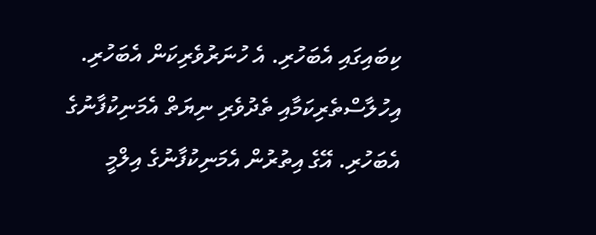ކިބައިގައި އެބަހުރި. އެ ހުނަރުވެރިކަން އެބަހުރި. އިހުލާސްތެރިކަމާއި ތެދުވެރި ނިޔަތް އެމަނިކުފާނުގެ އެބަހުރި. އޭގެ އިތުރުން އެމަނިކުފާނުގެ އިލްމީ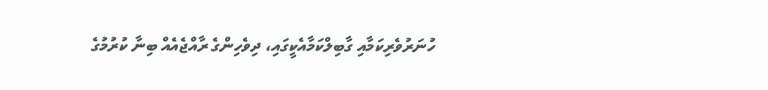ހުނަރުވެރިކަމާއި ގާބިލްކަމާއެކީގައި، ދިވެހިންގެ ރާއްޖެއެއް ބިނާ ކުރުމުގެ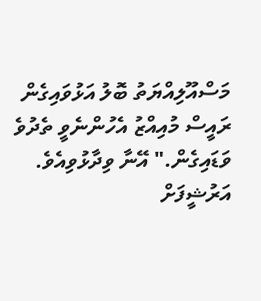މަސްއޫލިއްޔަތު ބޮލު އަޅުވައިގެން ރައީސް މުއިއްޒު އެހުންނެވީ ތެދުވެ ވަޑައިގެން." އޭނާ ވިދާޅުވިއެވެ.
އަރުޝީފަށް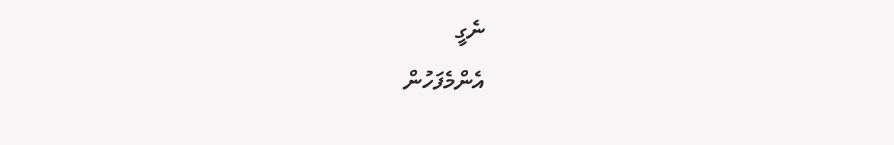ނެގީ
އެންމެފަހުން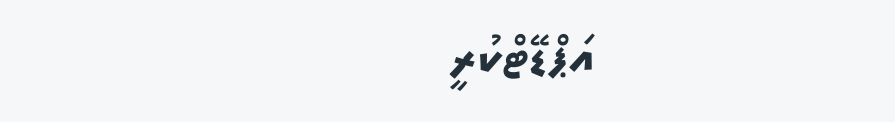އަޕްޑޭޓްކުރީ